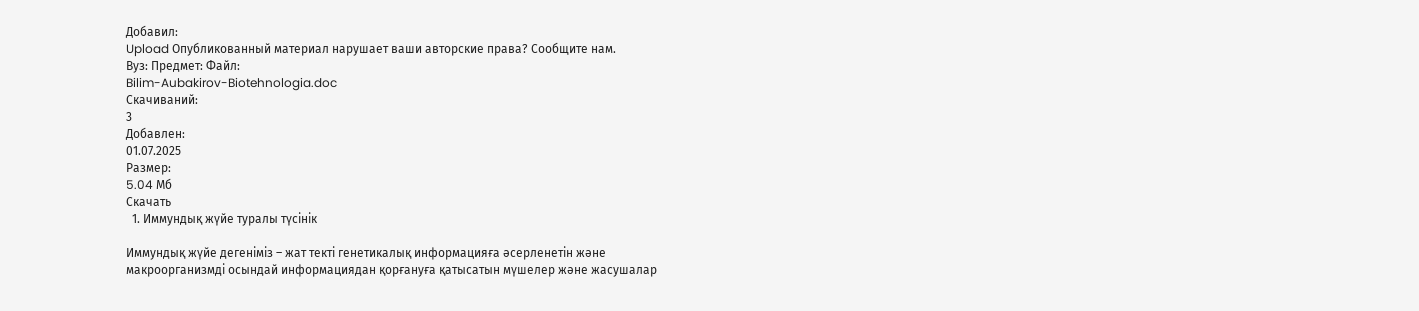Добавил:
Upload Опубликованный материал нарушает ваши авторские права? Сообщите нам.
Вуз: Предмет: Файл:
Bilim-Aubakirov-Biotehnologia.doc
Скачиваний:
3
Добавлен:
01.07.2025
Размер:
5.04 Mб
Скачать
  1. Иммундық жүйе туралы түсінік

Иммундық жүйе дегеніміз – жат текті генетикалық информацияға әсерленетін және макроорганизмді осындай информациядан қорғануға қатысатын мүшелер және жасушалар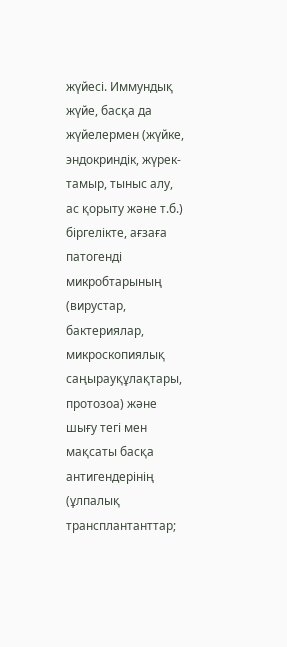жүйесі. Иммундық жүйе, басқа да жүйелермен (жүйке, эндокриндік, жүрек-тамыр, тыныс алу, ас қорыту және т.б.) біргелікте, ағзаға патогенді микробтарының (вирустар, бактериялар, микроскопиялық саңырауқұлақтары, протозоа) және шығу тегі мен мақсаты басқа антигендерінің (ұлпалық трансплантанттар;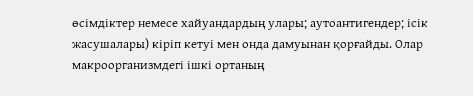өсімдіктер немесе хайуандардың улары; аутоантигендер; ісік жасушалары) кіріп кетуі мен онда дамуынан қорғайды. Олар макроорганизмдегі ішкі ортаның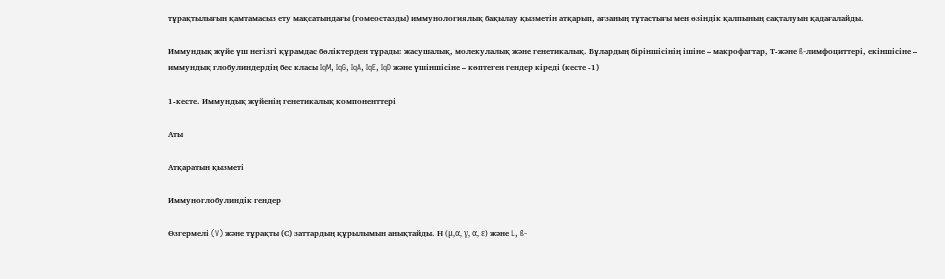тұрақтылығын қамтамасыз ету мақсатындағы (гомеостазды) иммунологиялық бақылау қызметін атқарып, ағзаның тұтастығы мен өзіндік қалпының сақталуын қадағалайды.

Иммундық жүйе үш негізгі құрамдас бөліктерден тұрады: жасушалық, молекулалық және генетикалық. Бұлардың біріншісінің ішіне – макрофагтар, Т-және ß-лимфоциттері, екіншісіне – иммундық глобулиндердің бес класы IqM, IqG, IqA, IqE, IqD және үшіншісіне – көптеген гендер кіреді (кесте -1)

1-кесте. Иммундық жүйенің генетикалық компоненттері

Аты

Атқаратын қызметі

Иммуноглобулиндік гендер

Өзгермелі (V) және тұрақты (С) заттардың құрылымын анықтайды. Н (µ,α, γ, α, ε) және L, ß-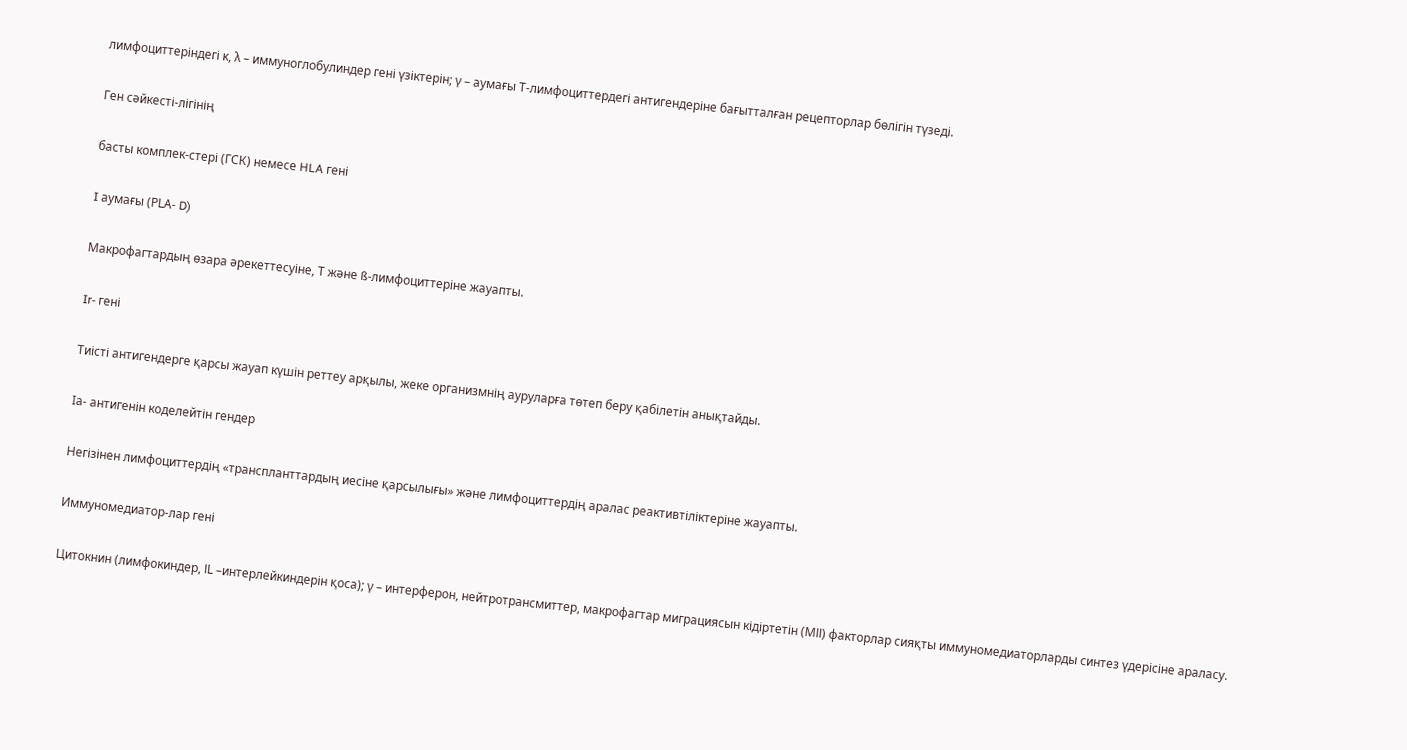лимфоциттеріндегі κ, λ – иммуноглобулиндер гені үзіктерін; γ – аумағы Т-лимфоциттердегі антигендеріне бағытталған рецепторлар бөлігін түзеді.

Ген сәйкесті-лігінің

басты комплек-стері (ГСК) немесе HLA гені

I аумағы (РLА- D)

Макрофагтардың өзара әрекеттесуіне, Т және ß-лимфоциттеріне жауапты.

Ir- гені

Тиісті антигендерге қарсы жауап күшін реттеу арқылы, жеке организмнің ауруларға төтеп беру қабілетін анықтайды.

Iа- антигенін коделейтін гендер

Негізінен лимфоциттердің «транспланттардың иесіне қарсылығы» және лимфоциттердің аралас реактивтіліктеріне жауапты.

Иммуномедиатор-лар гені

Цитокнин (лимфокиндер, ІL –интерлейкиндерін қоса); γ – интерферон, нейтротрансмиттер, макрофагтар миграциясын кідіртетін (МІІ) факторлар сияқты иммуномедиаторларды синтез үдерісіне араласу.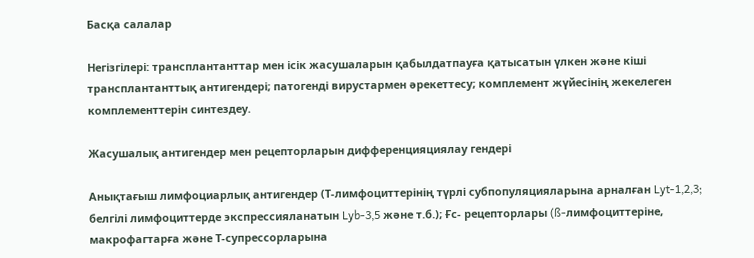Басқа салалар

Негізгілері: трансплантанттар мен ісік жасушаларын қабылдатпауға қатысатын үлкен және кіші трансплантанттық антигендері; патогенді вирустармен әрекеттесу; комплемент жүйесінің жекелеген комплементтерін синтездеу.

Жасушалық антигендер мен рецепторларын дифференцияциялау гендері

Анықтағыш лимфоциарлық антигендер (Т-лимфоциттерінің түрлі субпопуляцияларына арналған Lyt-1,2,3; белгілі лимфоциттерде экспрессияланатын Lyb-3,5 және т.б.); Ғс- рецепторлары (ß-лимфоциттеріне, макрофагтарға және Т-супрессорларына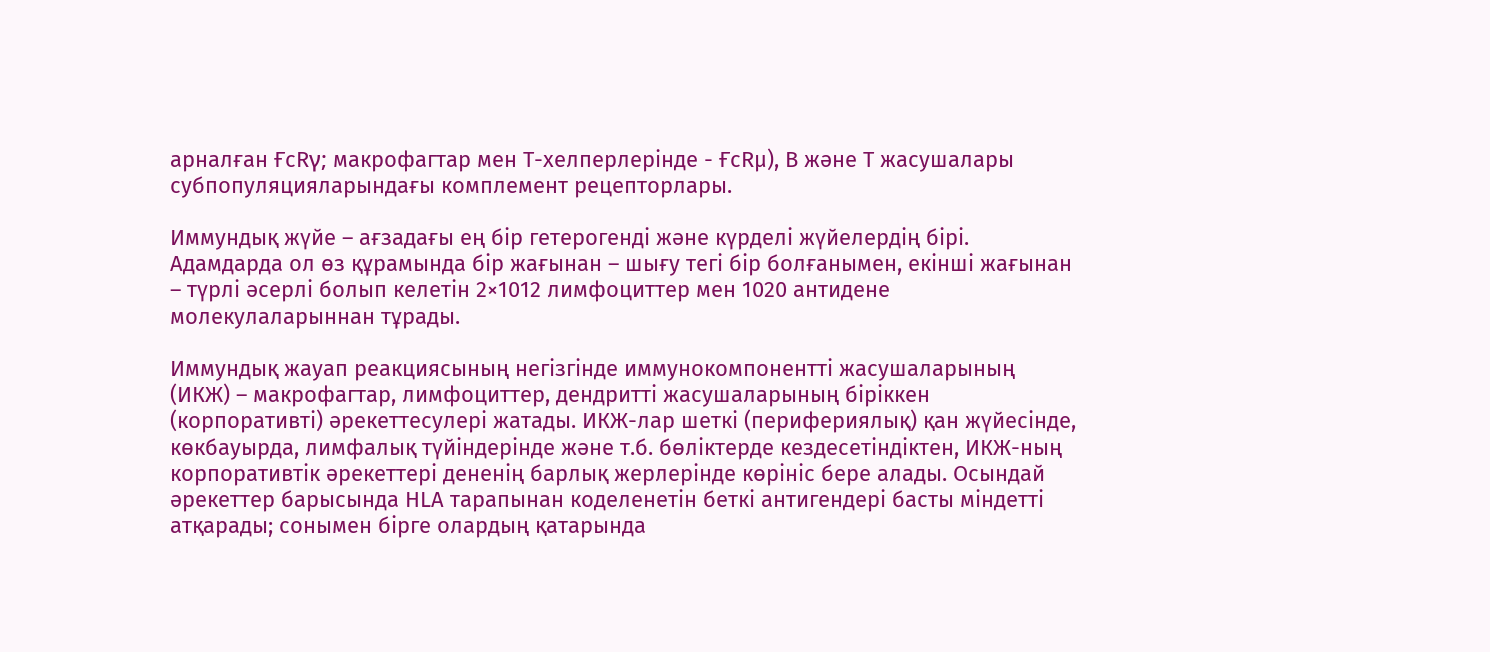арналған ҒсRγ; макрофагтар мен Т-хелперлерінде - ҒсRµ), В және Т жасушалары субпопуляцияларындағы комплемент рецепторлары.

Иммундық жүйе – ағзадағы ең бір гетерогенді және күрделі жүйелердің бірі. Адамдарда ол өз құрамында бір жағынан – шығу тегі бір болғанымен, екінші жағынан – түрлі әсерлі болып келетін 2×1012 лимфоциттер мен 1020 антидене молекулаларыннан тұрады.

Иммундық жауап реакциясының негізгінде иммунокомпонентті жасушаларының (ИКЖ) – макрофагтар, лимфоциттер, дендритті жасушаларының біріккен (корпоративті) әрекеттесулері жатады. ИКЖ-лар шеткі (перифериялық) қан жүйесінде, көкбауырда, лимфалық түйіндерінде және т.б. бөліктерде кездесетіндіктен, ИКЖ-ның корпоративтік әрекеттері дененің барлық жерлерінде көрініс бере алады. Осындай әрекеттер барысында НLА тарапынан коделенетін беткі антигендері басты міндетті атқарады; сонымен бірге олардың қатарында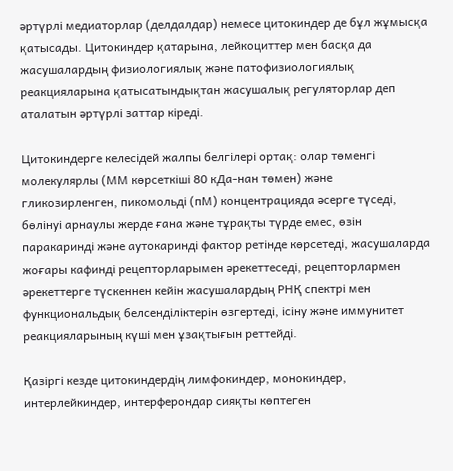әртүрлі медиаторлар (делдалдар) немесе цитокиндер де бұл жұмысқа қатысады. Цитокиндер қатарына, лейкоциттер мен басқа да жасушалардың физиологиялық және патофизиологиялық реакцияларына қатысатындықтан жасушалық регуляторлар деп аталатын әртүрлі заттар кіреді.

Цитокиндерге келесідей жалпы белгілері ортақ: олар төменгі молекулярлы (ММ көрсеткіші 80 кДа-нан төмен) және гликозирленген, пикомольді (пМ) концентрацияда әсерге түседі, бөлінуі арнаулы жерде ғана және тұрақты түрде емес, өзін паракаринді және аутокаринді фактор ретінде көрсетеді, жасушаларда жоғары кафинді рецепторларымен әрекеттеседі, рецепторлармен әрекеттерге түскеннен кейін жасушалардың РНҚ спектрі мен функциональдық белсенділіктерін өзгертеді, ісіну және иммунитет реакцияларының күші мен ұзақтығын реттейді.

Қазіргі кезде цитокиндердің лимфокиндер, монокиндер, интерлейкиндер, интерферондар сияқты көптеген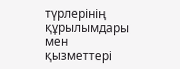түрлерінің құрылымдары мен қызметтері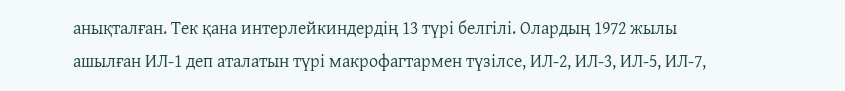анықталған. Тек қана интерлейкиндердің 13 түрі белгілі. Олардың 1972 жылы ашылған ИЛ-1 деп аталатын түрі макрофагтармен түзілсе, ИЛ-2, ИЛ-3, ИЛ-5, ИЛ-7,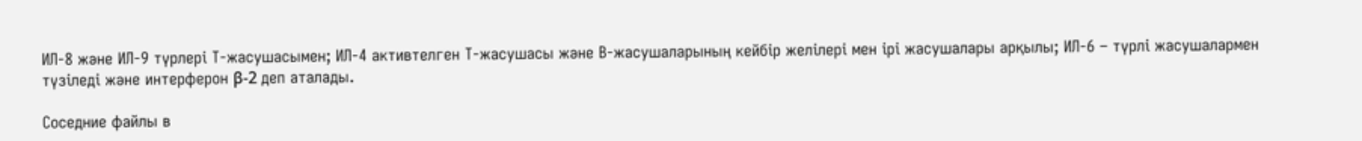ИЛ-8 және ИЛ-9 түрлері Т-жасушасымен; ИЛ-4 активтелген Т-жасушасы және В-жасушаларының кейбір желілері мен ірі жасушалары арқылы; ИЛ-6 – түрлі жасушалармен түзіледі және интерферон β-2 деп аталады.

Соседние файлы в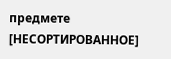предмете [НЕСОРТИРОВАННОЕ]